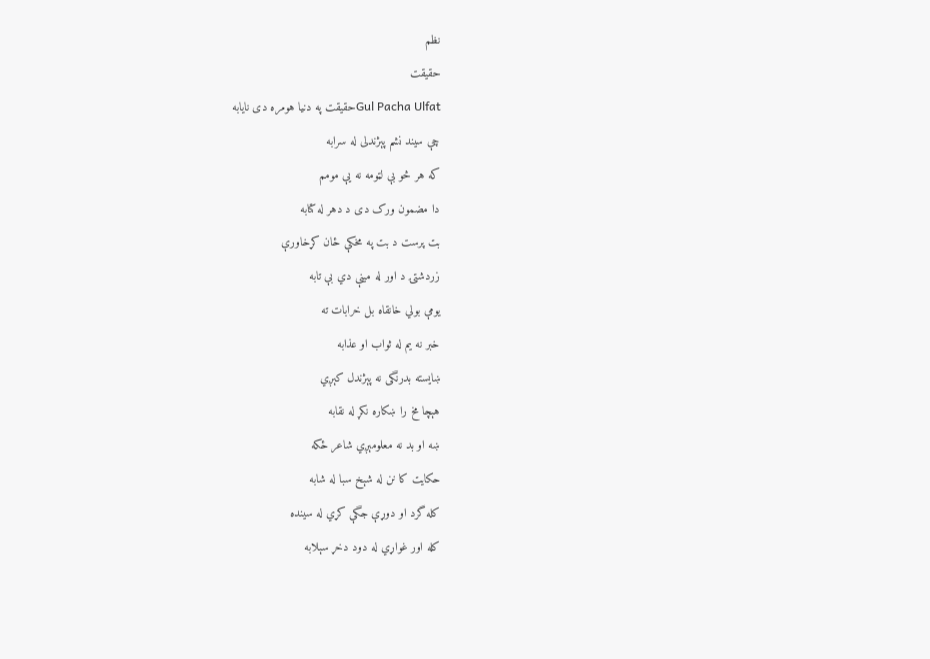نظم
حقيقت
Gul Pacha Ulfatحقيقت په دنيا هومره دی نايابه
چې سيند نشم پېژندلی له سرابه
که هر څو بې لټومه نه يې مومم
دا مضمون ورک دی د دهر له کتابه
بت پرست د بت په مخکې ځان کړخاورې
زردشتۍ د اور له مينې دي بې تابه
يومې بولي خانقاه بل خرابات ته
خبر نه يم له ثواب او عذابه
ښايسته بدرنگی نه پېژندل کېږي
هېچا مخ را ښکاره نکړ له نقابه
ښه او بد نه معلومېږي شاعر ځکه
حکايت کا نن له شېخ سبا له شابه
کله گرد او دوړې جگې کړي له سينده
کله اور غواړي له دود دخړ سېلابه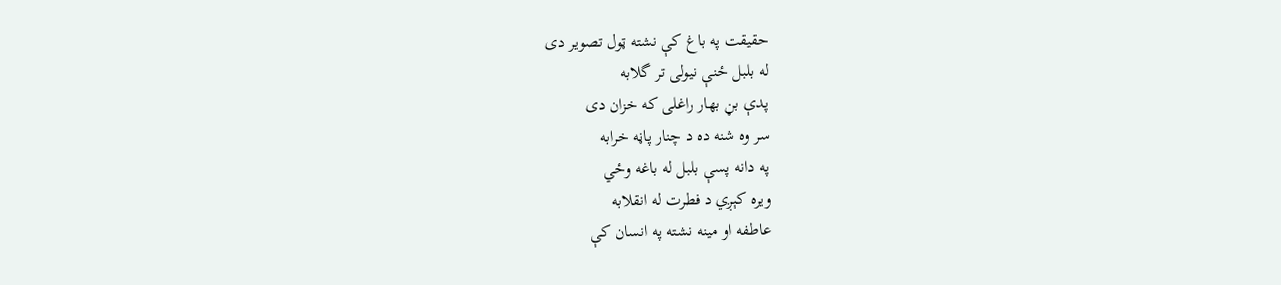حقيقت په باغ کې نشته ټول تصوير دی
له بلبل ځنې نيولی تر گلابه
پدې بڼ بهار راغلی که خزان دی
سر وه شنه ده د چنار پاڼه خرابه
په دانه پسې بلبل له باغه وځي
ويره کېږي د فطرت له انقلابه
عاطفه او مينه نشته په انسان کې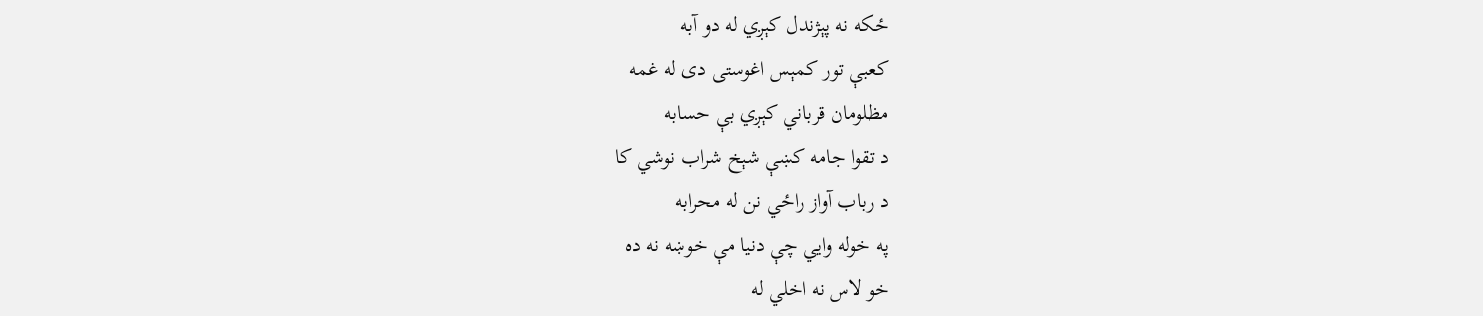ځکه نه پېژندل کېږي له دو آبه
کعبې تور کمېس اغوستی دی له غمه
مظلومان قرباني کېږي بې حسابه
د تقوا جامه کښې شېخ شراب نوشي کا
د رباب آواز راځي نن له محرابه
په خوله وايي چې دنيا مې خوښه نه ده
خو لاس نه اخلي له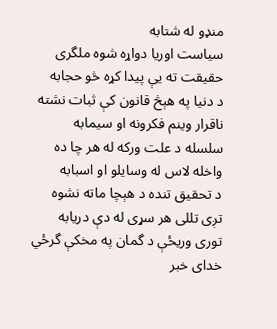منډو له شتابه
سياست اوريا دواړه شوه ملگری
حقيقت ته يې پيدا کړه څو حجابه
د دنيا په هېڅ قانون کې ثبات نشته
ناقرار وينم فکرونه او سيمابه
سلسله د علت ورکه له هر چا ده
واخله لاس له وسايلو او اسبابه
د تحقيق تنده د هېچا ماته نشوه
تږی تللی هر سړی له دې دريابه
توری وريځې د گمان په مخکې گرځي
خدای خبر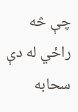چې څه راځي له دې سحابه